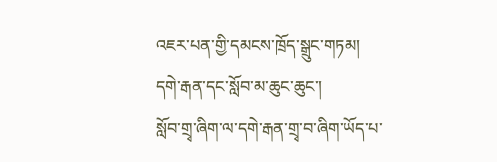འཇར་པན་གྱི་དམངས་ཁྲོད་སྒྲུང་གཏམ།
དགེ་རྒན་དང་སློབ་མ་ཆུང་ཆུང་།
སློབ་གྲྭ་ཞིག་ལ་དགེ་རྒན་གྲྭ་བ་ཞིག་ཡོད་པ་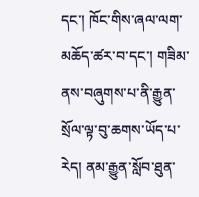དང་། ཁོང་གིས་ཞལ་ལག་མཆོད་ཚར་བ་དང་། གཟིམ་ནས་བཞུགས་པ་ནི་རྒྱུན་སྲོལ་ལྟ་བུ་ཆགས་ཡོད་པ་རེད། ནམ་རྒྱུན་སློབ་ཐུན་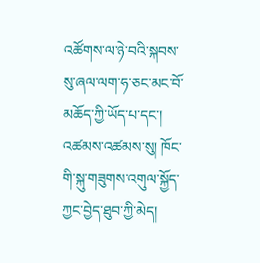འཚོགས་ལ་ཉེ་བའི་སྐབས་སུ་ཞལ་ལག་ཧ་ཅང་མང་བོ་མཆོད་ཀྱི་ཡོད་པ་དང་། འཚམས་འཚམས་སུ། ཁོང་གི་སྐུ་གཟུགས་འགུལ་སྐྱོད་ཀྱང་བྱེད་ཐུབ་ཀྱི་མེད།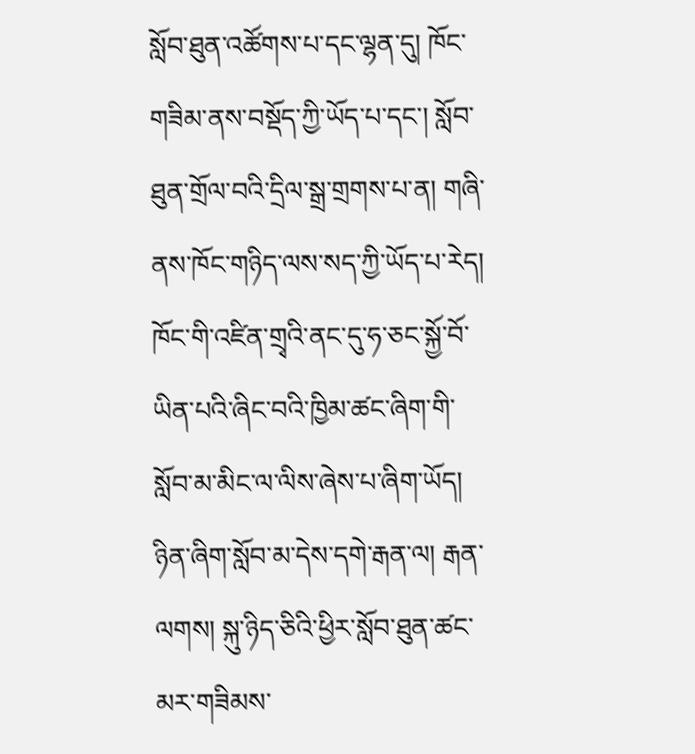སློབ་ཐུན་འཚོགས་པ་དང་ལྷན་དུ། ཁོང་གཟིམ་ནས་བསྡོད་ཀྱི་ཡོད་པ་དང་། སློབ་ཐུན་གྲོལ་བའི་དྲིལ་སྒྲ་གྲགས་པ་ན། གཞི་ནས་ཁོང་གཉིད་ལས་སད་ཀྱི་ཡོད་པ་རེད།
ཁོང་གི་འཛིན་གྲྭའི་ནང་དུ་ཧ་ཅང་སྐྱོ་བོ་ཡིན་པའི་ཞིང་བའི་ཁྱིམ་ཚང་ཞིག་གི་སློབ་མ་མིང་ལ་ལིས་ཞེས་པ་ཞིག་ཡོད། ཉིན་ཞིག་སློབ་མ་དེས་དགེ་རྒན་ལ། རྒན་ལགས། སྐུ་ཉིད་ཅིའི་ཕྱིར་སློབ་ཐུན་ཚང་མར་གཟིམས་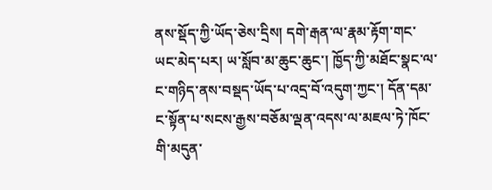ནས་སྡོད་ཀྱི་ཡོད་ཅེས་དྲིས། དགེ་རྒན་ལ་རྣམ་རྟོག་གང་ཡང་མེད་པར། ཡ་སློབ་མ་ཆུང་ཆུང་། ཁྱོད་ཀྱི་མཐོང་སྣང་ལ་ང་གཉིད་ནས་བསྡད་ཡོད་པ་འདྲ་བོ་འདུག་ཀྱང་། དོན་དམ་ང་སྟོན་པ་སངས་རྒྱས་བཅོམ་ལྡན་འདས་ལ་མཇལ་ཏེ་ཁོང་གི་མདུན་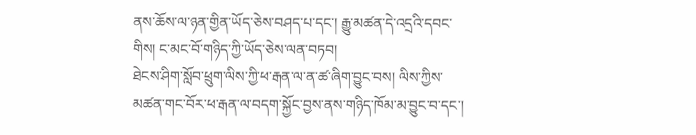ནས་ཆོས་ལ་ཉན་གྱིན་ཡོད་ཅེས་བཤད་པ་དང་། རྒྱུ་མཚན་དེ་འདྲའི་དབང་གིས། ང་མང་བོ་གཉིད་ཀྱི་ཡོད་ཅེས་ལན་བཏབ།
ཐེངས་ཤིག་སློབ་ཕྲུག་ལིས་ཀྱི་ཕ་རྒན་ལ་ན་ཚ་ཞིག་བྱུང་བས། ལིས་ཀྱིས་མཚན་གང་བོར་ཕ་རྒན་ལ་བདག་སྐྱོང་བྱས་ནས་གཉིད་ཁོམ་མ་བྱུང་བ་དང་།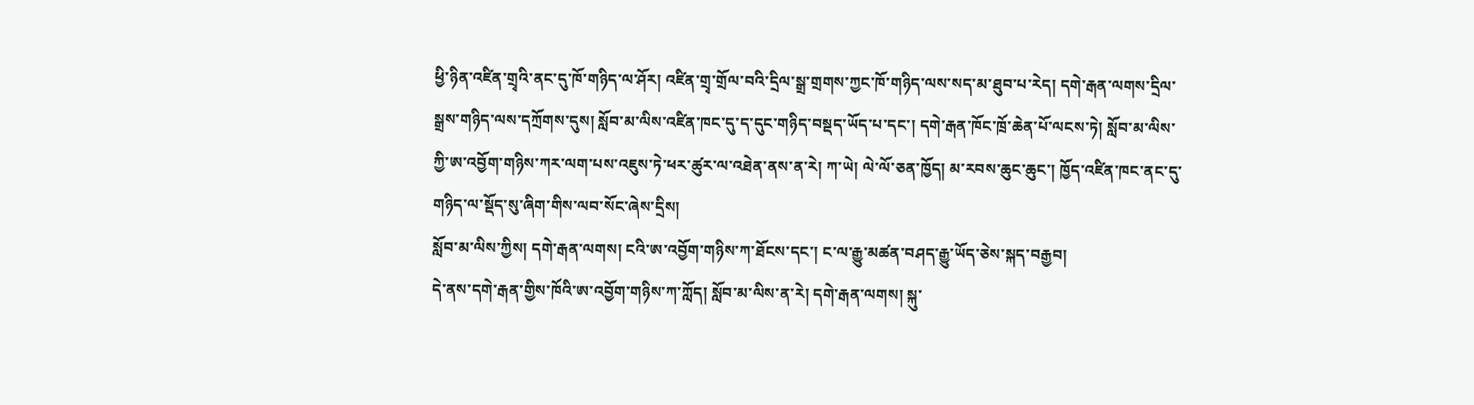ཕྱི་ཉིན་འཛིན་གྲྭའི་ནང་དུ་ཁོ་གཉིད་ལ་ཤོར། འཛིན་གྲྭ་གྲོལ་བའི་དྲིལ་སྒྲ་གྲགས་ཀྱང་ཁོ་གཉིད་ལས་སད་མ་ཐུབ་པ་རེད། དགེ་རྒན་ལགས་དྲིལ་སྒྲས་གཉིད་ལས་དཀྲོགས་དུས། སློབ་མ་ལིས་འཛིན་ཁང་དུ་ད་དུང་གཉིད་བསྡད་ཡོད་པ་དང་། དགེ་རྒན་ཁོང་ཁྲོ་ཆེན་པོ་ལངས་ཏེ། སློབ་མ་ལིས་ཀྱི་ཨ་འབྱོག་གཉིས་ཀར་ལག་པས་འཇུས་ཏེ་ཕར་ཚུར་ལ་འཐེན་ནས་ན་རེ། ཀ་ཡེ། ལེ་ལོ་ཅན་ཁྱོད། མ་རབས་ཆུང་ཆུང་། ཁྱོད་འཛིན་ཁང་ནང་དུ་གཉིད་ལ་སྡོད་སུ་ཞིག་གིས་ལབ་སོང་ཞེས་དྲིས།
སློབ་མ་ལིས་ཀྱིས། དགེ་རྒན་ལགས། ངའི་ཨ་འབྱོག་གཉིས་ཀ་ཐོངས་དང་། ང་ལ་རྒྱུ་མཚན་བཤད་རྒྱུ་ཡོད་ཅེས་སྐད་བརྒྱབ།
དེ་ནས་དགེ་རྒན་གྱིས་ཁོའི་ཨ་འབྱོག་གཉིས་ཀ་ཀློད། སློབ་མ་ལིས་ན་རེ། དགེ་རྒན་ལགས། སྐུ་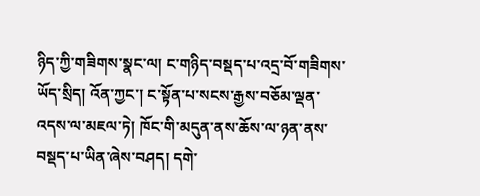ཉིད་ཀྱི་གཟིགས་སྣང་ལ། ང་གཉིད་བསྡད་པ་འདྲ་བོ་གཟིགས་ཡོད་སྲིད། འོན་ཀྱང་། ང་སྟོན་པ་སངས་རྒྱས་བཅོམ་ལྡན་འདས་ལ་མཇལ་ཏེ། ཁོང་གི་མདུན་ནས་ཆོས་ལ་ཉན་ནས་བསྡད་པ་ཡིན་ཞེས་བཤད། དགེ་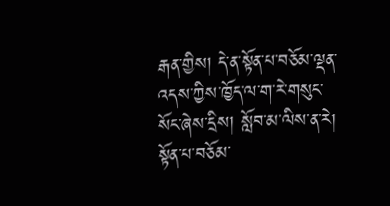རྒན་གྱིས། དེ་ན་སྟོན་པ་བཅོམ་ལྡན་འདས་ཀྱིས་ཁྱོད་ལ་ག་རེ་གསུང་སོང་ཞེས་དྲིས། སློབ་མ་ལིས་ན་རེ། སྟོན་པ་བཅོམ་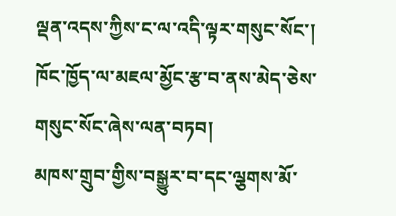ལྡན་འདས་ཀྱིས་ང་ལ་འདི་ལྟར་གསུང་སོང་། ཁོང་ཁྱོད་ལ་མཇལ་མྱོང་རྩ་བ་ནས་མེད་ཅེས་གསུང་སོང་ཞེས་ལན་བཏབ།
མཁས་གྲུབ་གྱིས་བསྒྱུར་བ་དང་ལྕགས་མོ་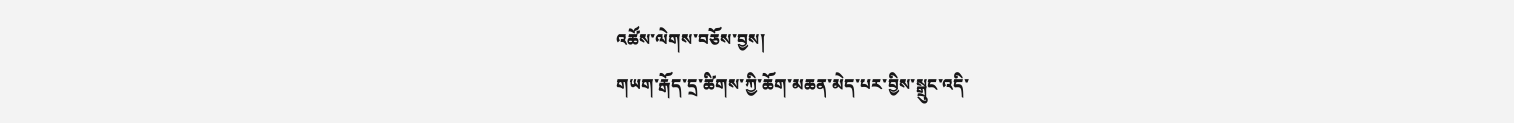འཚོས་ལེགས་བཅོས་བྱས།
གཡག་རྒོད་དྲ་ཚིགས་ཀྱི་ཆོག་མཆན་མེད་པར་བྱིས་སྒྲུང་འདི་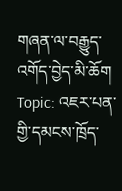གཞན་ལ་བརྒྱུད་འགོད་བྱེད་མི་ཆོག
Topic: འཇར་པན་གྱི་དམངས་ཁྲོད་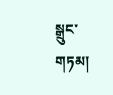སྒྲུང་གཏམ།